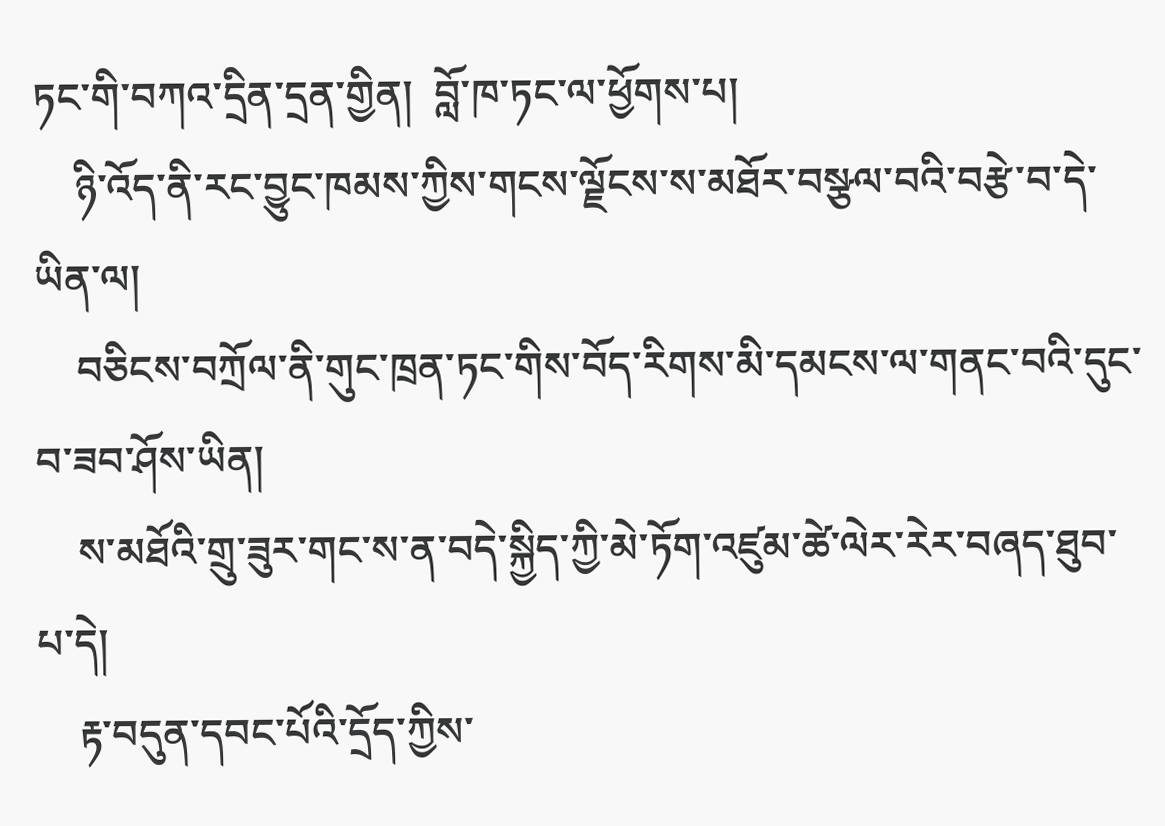ཏང་གི་བཀའ་དྲིན་དྲན་གྱིན།  བློ་ཁ་ཏང་ལ་ཕྱོགས་པ།
    ཉི་འོད་ནི་རང་བྱུང་ཁམས་ཀྱིས་གངས་ལྗོངས་ས་མཐོར་བསྩལ་བའི་བརྩེ་བ་དེ་ཡིན་ལ།
    བཅིངས་བཀྲོལ་ནི་གུང་ཁྲན་ཏང་གིས་བོད་རིགས་མི་དམངས་ལ་གནང་བའི་དུང་བ་ཟབ་ཤོས་ཡིན།
    ས་མཐོའི་གྲུ་ཟུར་གང་ས་ན་བདེ་སྐྱིད་ཀྱི་མེ་ཏོག་འཛུམ་ཚེ་ལེར་རེར་བཞད་ཐུབ་པ་དེ།
    རྟ་བདུན་དབང་པོའི་དྲོད་ཀྱིས་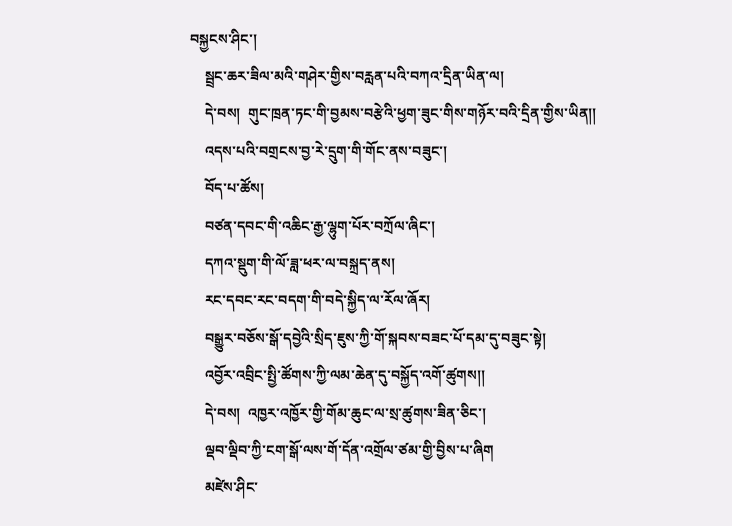བསྐྱངས་ཤིང་།
    སྦྲང་ཆར་ཟིལ་མའི་གཤེར་གྱིས་བརླན་པའི་བཀའ་དྲིན་ཡིན་ལ།
    དེ་བས།  གུང་ཁྲན་ཏང་གི་བྱམས་བརྩེའི་ཕྱག་ཟུང་གིས་གཉོར་བའི་དྲིན་གྱིས་ཡིན།།
    འདས་པའི་བགྲངས་བྱ་རེ་དྲུག་གི་གོང་ནས་བཟུང་།
    བོད་པ་ཚོས།
    བཙན་དབང་གི་འཆིང་རྒྱ་ལྷུག་པོར་བཀྲོལ་ཞིང་།
    དཀའ་སྡུག་གི་ལོ་ཟླ་ཕར་ལ་བསྐྲད་ནས།
    རང་དབང་རང་བདག་གི་བདེ་སྐྱིད་ལ་རོལ་ཞོར།
    བསྒྱུར་བཅོས་སྒོ་དབྱེའི་སྲིད་ཇུས་ཀྱི་གོ་སྐབས་བཟང་པོ་དམ་དུ་བཟུང་སྟེ།
    འབྱོར་འབྲིང་སྤྱི་ཚོགས་ཀྱི་ལམ་ཆེན་དུ་བསྐྱོད་འགོ་ཚུགས།།
    དེ་བས།  འཁྱར་འཁྱོར་གྱི་གོམ་ཆུང་ལ་སྲ་ཚུགས་ཟིན་ཅིང་།
    ལྡབ་ལྡིབ་ཀྱི་ངག་སྒོ་ལས་གོ་དོན་འགྲོལ་ཙམ་གྱི་བྱིས་པ་ཞིག
    མཛེས་ཤིང་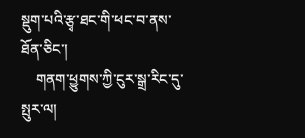སྡུག་པའི་རྩྭ་ཐང་གི་ཕང་བ་ནས་ཐོན་ཅིང་།
    གནག་ཕྱུགས་ཀྱི་ངུར་སྒྲ་རིང་དུ་སྤུར་ལ།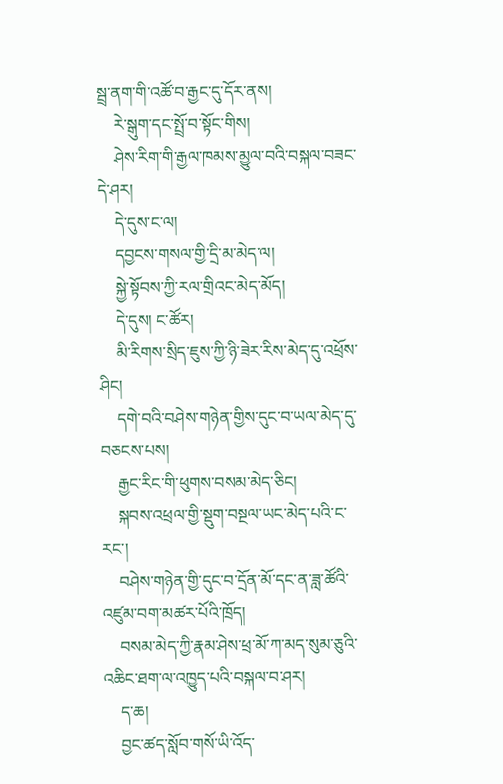སྦྲ་ནག་གི་འཚོ་བ་རྒྱང་དུ་དོར་ནས།
    རེ་སྒུག་དང་སྤྲོ་བ་སྟོང་གིས།
    ཤེས་རིག་གི་རྒྱལ་ཁམས་མྱུལ་བའི་བསྐལ་བཟང་དེ་ཤར།
    དེ་དུས་ང་ལ།
    དབྱངས་གསལ་གྱི་དྲི་མ་མེད་ལ།
    སྐྱེ་སྟོབས་ཀྱི་རལ་གྲིའང་མེད་མོད།
    དེ་དུས། ང་ཚོར།
    མི་རིགས་སྲིད་ཇུས་ཀྱི་ཉི་ཟེར་རིས་མེད་དུ་འཕྲོས་ཤིང།
    དགེ་བའི་བཤེས་གཉེན་གྱིས་དུང་བ་ཡལ་མེད་དུ་བཅངས་པས།
    རྒྱང་རིང་གི་ཕུགས་བསམ་མེད་ཅིང།
    སྐབས་འཕྲལ་གྱི་སྡུག་བསྔལ་ཡང་མེད་པའི་ང་རང་།
    བཤེས་གཉེན་གྱི་དུང་བ་དྲོན་མོ་དང་ན་ཟླ་ཚོའི་འཛུམ་བག་མཚར་པོའི་ཁྲོད།
    བསམ་མེད་ཀྱི་རྣམ་ཤེས་ཕྲ་མོ་ཀ་མད་སུམ་ཅུའི་འཆིང་ཐག་ལ་འཁྱུད་པའི་བསྐལ་བ་ཤར།
    ད་ཆ།
    བྱང་ཚད་སློབ་གསོ་ཡི་འོད་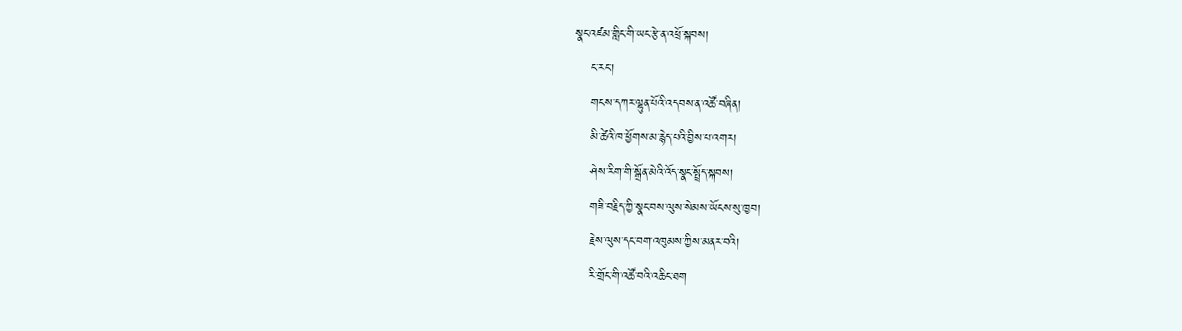སྣང་འཛམ་གླིང་གི་ཡང་རྩེ་ན་འཕྲོ་སྐབས།
    ང་རང་།
    གངས་དཀར་ལྷུན་པོའི་འདབས་ན་འཚོ་བཞིན།
    མི་ཚེའི་ཁ་ཕྱོགས་མ་རྙེད་པའི་བྱིས་པ་འགར།
    ཤེས་རིག་གི་སྒྲོན་མེའི་འོད་སྣང་སྤྲོད་སྐབས།
    གཟི་བརྗིད་ཀྱི་སྣང་བས་ལུས་སེམས་ཡོངས་སུ་ཁྱབ།
    རྗེས་ལུས་དང་བག་འཁུམས་ཀྱིས་མནར་བའི།
    རི་གྲོང་གི་འཚོ་བའི་འཆིང་ཐག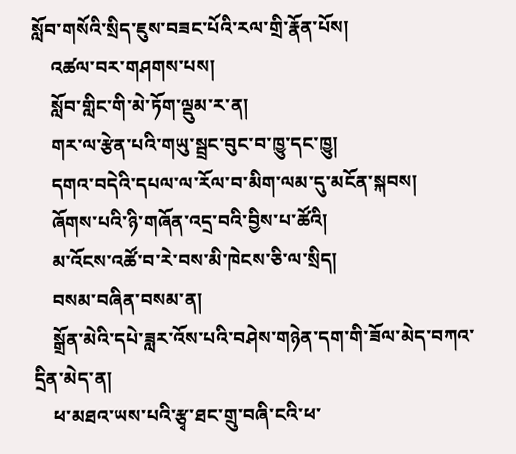སློབ་གསོའི་སྲིད་ཇུས་བཟང་པོའི་རལ་གྲི་རྣོན་པོས།
    འཚལ་བར་གཤགས་པས།
    སློབ་གླིང་གི་མེ་ཏོག་ལྡུམ་ར་ན།
    གར་ལ་རྩེན་པའི་གཡུ་སྦྲང་བུང་བ་ཁྱུ་དང་ཁྱུ།
    དགའ་བདེའི་དཔལ་ལ་རོལ་བ་མིག་ལམ་དུ་མངོན་སྐབས།
    ཞོགས་པའི་ཉི་གཞོན་འདྲ་བའི་བྱིས་པ་ཚོའི།
    མ་འོངས་འཚོ་བ་རེ་བས་མི་ཁེངས་ཅི་ལ་སྲིད།
    བསམ་བཞིན་བསམ་ན།
    སྒྲོན་མེའི་དཔེ་ཟླར་འོས་པའི་བཤེས་གཉེན་དག་གི་ཟོལ་མེད་བཀའ་དྲིན་མེད་ན།
    ཕ་མཐའ་ཡས་པའི་རྩྭ་ཐང་གྲུ་བཞི་ངའི་ཕ་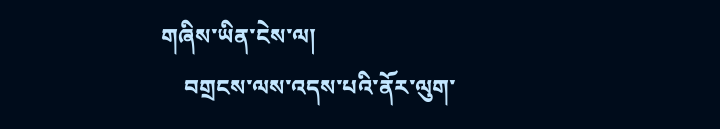གཞིས་ཡིན་ངེས་ལ།
    བགྲངས་ལས་འདས་པའི་ནོར་ལུག་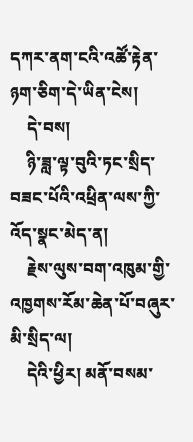དཀར་ནག་ངའི་འཚོ་རྟེན་ཉག་ཅིག་དེ་ཡིན་ངེས།
    དེ་བས།
    ཉི་ཟླ་ལྟ་བུའི་ཏང་སྲིད་བཟང་པོའི་འཕྲིན་ལས་ཀྱི་འོད་སྣང་མེད་ན།
    རྗེས་ལུས་བག་འཁུམ་གྱི་འཁྱགས་རོམ་ཆེན་པོ་བཞུར་མི་སྲིད་ལ།
    དེའི་ཕྱིར། མནོ་བསམ་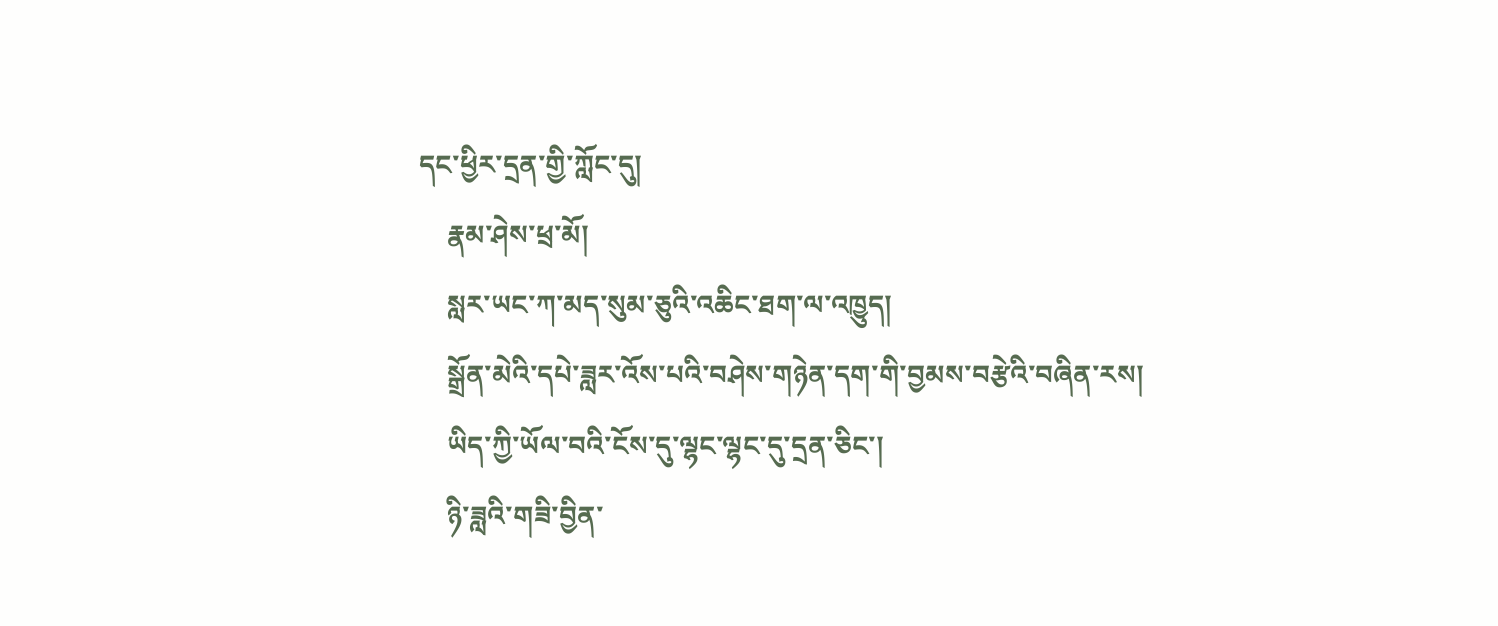དང་ཕྱིར་དྲན་གྱི་ཀློང་དུ།
    རྣམ་ཤེས་ཕྲ་མོ།
    སླར་ཡང་ཀ་མད་སུམ་ཅུའི་འཆིང་ཐག་ལ་འཁྱུད།
    སྒྲོན་མེའི་དཔེ་ཟླར་འོས་པའི་བཤེས་གཉེན་དག་གི་བྱམས་བརྩེའི་བཞིན་རས།
    ཡིད་ཀྱི་ཡོལ་བའི་ངོས་དུ་ལྷང་ལྷང་དུ་དྲན་ཅིང་།
    ཉི་ཟླའི་གཟི་བྱིན་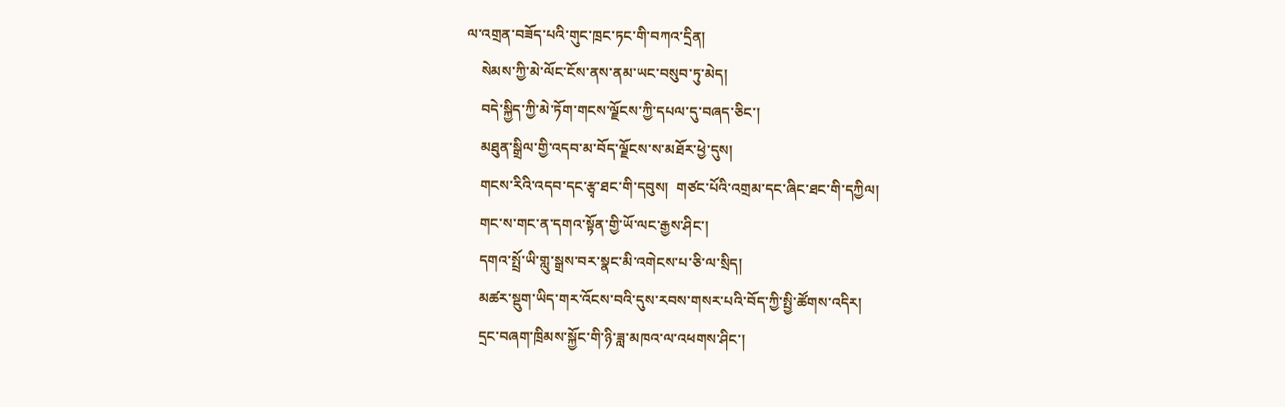ལ་འགྲན་བཟོད་པའི་གུང་ཁྲང་ཏང་གི་བཀའ་དྲིན།
    སེམས་ཀྱི་མེ་ལོང་ངོས་ནས་ནམ་ཡང་བསུབ་ཏུ་མེད།
    བདེ་སྐྱིད་ཀྱི་མེ་ཏོག་གངས་ལྗོངས་ཀྱི་དཔལ་དུ་བཞད་ཅིང་།
    མཐུན་སྒྲིལ་གྱི་འདབ་མ་བོད་ལྗོངས་ས་མཐོར་ཕྱེ་དུས།
    གངས་རིའི་འདབ་དང་རྩྭ་ཐང་གི་དབུས།  གཙང་པོའི་འགྲམ་དང་ཞིང་ཐང་གི་དཀྱིལ།
    གང་ས་གང་ན་དགའ་སྟོན་གྱི་ཡོ་ལང་རྒྱས་ཤིང་།
    དགའ་སྤྲོ་ཡི་གླུ་སྒྲས་བར་སྣང་མི་འགེངས་པ་ཅི་ལ་སྲིད།
    མཚར་སྡུག་ཡིད་གར་འོངས་བའི་དུས་རབས་གསར་པའི་བོད་ཀྱི་སྤྱི་ཚོགས་འདིར།
    དྲང་བཞག་ཁྲིམས་སྐྱོང་གི་ཉི་ཟླ་མཁའ་ལ་འཕགས་ཤིང་།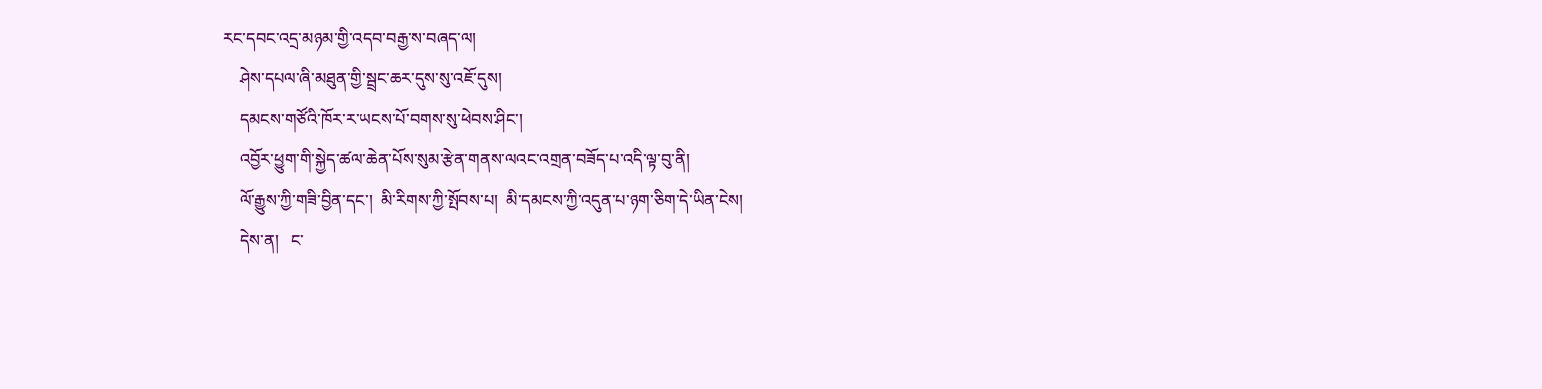རང་དབང་འདྲ་མཉམ་གྱི་འདབ་བརྒྱ་ས་བཞད་ལ།
    ཤེས་དཔལ་ཞི་མཐུན་གྱི་སྦྲང་ཆར་དུས་སུ་འཇོ་དུས།
    དམངས་གཙོའི་ཁོར་ར་ཡངས་པོ་བགས་སུ་ཕེབས་ཤིང་།
    འབྱོར་ཕྱུག་གི་སྐྱེད་ཚལ་ཆེན་པོས་སུམ་རྩེན་གནས་ལའང་འགྲན་བཟོད་པ་འདི་ལྟ་བུ་ནི།
    ལོ་རྒྱུས་ཀྱི་གཟི་བྱིན་དང་།  མི་རིགས་ཀྱི་སྤོབས་པ།  མི་དམངས་ཀྱི་འདུན་པ་ཉག་ཅིག་དེ་ཡིན་ངེས།
    དེས་ན།   ང་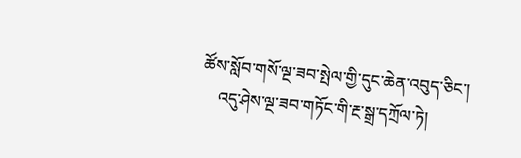ཚོས་སློབ་གསོ་ལྔ་ཟབ་སྤེལ་གྱི་དུང་ཆེན་འབུད་ཅིང་།
    འདུ་ཤེས་ལྔ་ཟབ་གཏོང་གི་རྔ་སྒྲ་དཀྲོལ་ཏེ།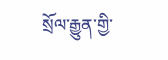སྲོལ་རྒྱུན་གྱི་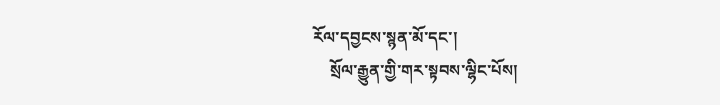རོལ་དབྱངས་སྙན་མོ་དང་།
    སྲོལ་རྒྱུན་གྱི་གར་སྟབས་ལྷིང་པོས།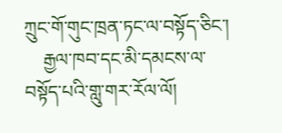ཀྲུང་གོ་གུང་ཁྲན་ཏང་ལ་བསྟོད་ཅིང་།
    རྒྱལ་ཁབ་དང་མི་དམངས་ལ་བསྟོད་པའི་གླུ་གར་རོལ་ལོ།